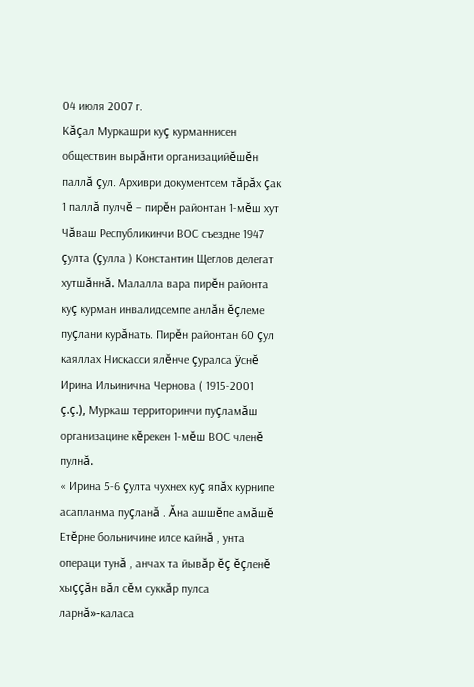04 июля 2007 г.
Кăçал Муркашри куç курманнисен обществин вырăнти организацийĕшĕн паллă çул. Архиври документсем тăрăх çак 1 паллă пулчĕ – пирĕн районтан 1-мĕш хут Чăваш Республикинчи ВОС съездне 1947 çулта (çулла ) Константин Щеглов делегат хутшăннă. Малалла вара пирĕн районта куç курман инвалидсемпе анлăн ĕçлеме пуçлани курăнать. Пирĕн районтан 60 çул каяллах Нискасси ялĕнче çуралса ÿснĕ Ирина Ильинична Чернова ( 1915-2001 ç.ç.), Муркаш территоринчи пуçламăш организацине кĕрекен 1-мĕш ВОС членĕ пулнă.
« Ирина 5-6 çулта чухнех куç япăх курнипе асапланма пуçланă . Ăна ашшĕпе амăшĕ Етĕрне больничине илсе кайнă , унта операци тунă , анчах та йывăр ĕç ĕçленĕ хыççăн вăл сĕм суккăр пулса ларнă»-каласа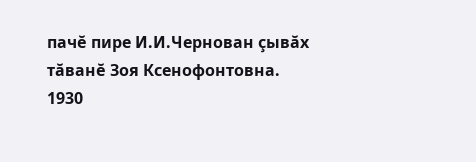пачĕ пире И.И.Чернован çывăх тăванĕ Зоя Ксенофонтовна.
1930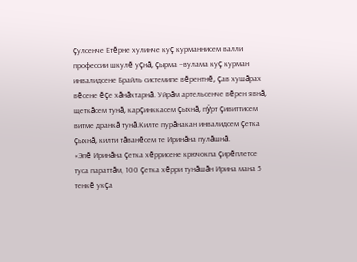çулсенче Етĕрне хулинче куç курманнисем валли профессии шкулĕ уçнă, çырма –вулама куç курман инвалидсене Брайль системипе вĕрентнĕ, çав хушăрах вĕсене ĕçе хăнăхтарнă. Уйрăм артельсенче вĕрен явнă, щеткăсем тунă, карçинккасем çыхнă, пÿрт çивиттисем витме дранкă тунă.Килте пурăнакан инвалидсем çетка çыхнă, килти тăванĕсем те Иринăна пулăшнă.
«Эпĕ Иринăна çетка хĕррисене крючокпа çирĕплетсе туса параттăм, 100 çетка хĕрри тунăшăн Ирина мана 5 тенкĕ укçа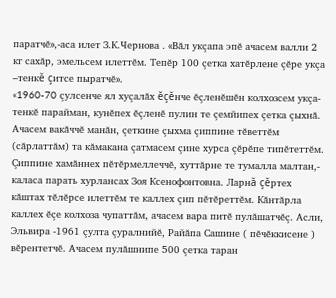паратчĕ»,-аса илет З.К.Чернова . «Вăл укçапа эпĕ ачасем валли 2 кг сахăр, эмельсем илеттĕм. Тепĕр 100 çетка хатĕрлене çĕре укçа –тенкĕ çитсе пыратчĕ».
«1960-70 çулсенче ял хуçалăх ĕçĕнче ĕçленĕшĕн колхозсем укçа-тенкĕ парайман, кунĕпех ĕçленĕ пулин те çемйипех çетка çыхнă. Ачасем вакăччĕ манăн, çеткине çыхма çиппине тĕветтĕм (сăрлаттăм) та кăмакана çатмасем çине хурса çĕрĕпе типĕтеттĕм. Çиппине хамăннех пĕтĕрмеллеччĕ, хуттăрне те тумалла малтан,- каласа парать хурлансах Зоя Ксенофонтовна. Ларнă çĕртех кăштах тĕлĕрсе илеттĕм те каллех çип пĕтĕреттĕм. Кăнтăрла каллех ĕçе колхоза чупаттăм, ачасем вара питĕ пулăшатчĕç. Асли, Эльвира -1961 çулта çуралнийĕ, Райăпа Сашине ( пĕчĕккисене ) вĕрентетчĕ. Ачасем пулăшнипе 500 çетка таран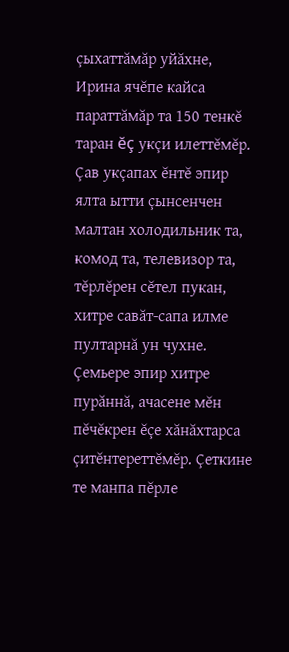çыхаттăмăр уйăхне, Ирина ячĕпе кайса параттăмăр та 150 тенкĕ таран ĕç укçи илеттĕмĕр. Çав укçапах ĕнтĕ эпир ялта ытти çынсенчен малтан холодильник та, комод та, телевизор та, тĕрлĕрен сĕтел пукан, хитре савăт-сапа илме пултарнă ун чухне. Çемьере эпир хитре пурăннă, ачасене мĕн пĕчĕкрен ĕçе хăнăхтарса çитĕнтереттĕмĕр. Çеткине те манпа пĕрле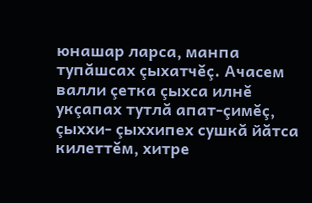юнашар ларса, манпа тупăшсах çыхатчĕç. Ачасем валли çетка çыхса илнĕ укçапах тутлă апат-çимĕç, çыххи- çыххипех сушкă йăтса килеттĕм, хитре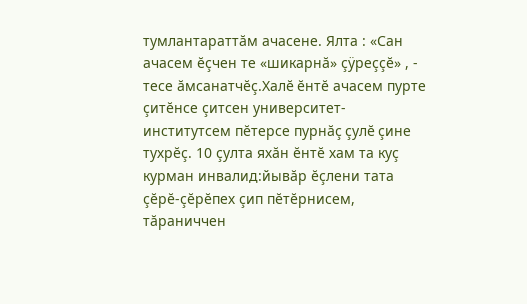тумлантараттăм ачасене. Ялта : «Сан ачасем ĕçчен те «шикарнă» çÿреççĕ» , - тесе ăмсанатчĕç.Халĕ ĕнтĕ ачасем пурте çитĕнсе çитсен университет-институтсем пĕтерсе пурнăç çулĕ çине тухрĕç. 10 çулта яхăн ĕнтĕ хам та куç курман инвалид:йывăр ĕçлени тата çĕрĕ-çĕрĕпех çип пĕтĕрнисем, тăраниччен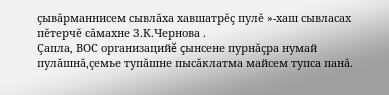çывăрманнисем сывлăха хавшатрĕç пулĕ »-хаш сывласах пĕтерчĕ сăмахне З.К.Чернова .
Çапла, ВОС организацийĕ çынсене пурнăçра нумай пулăшнă,çемье тупăшне пысăклатма майсем тупса панă.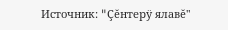Источник: "Çĕнтерÿ ялавĕ"